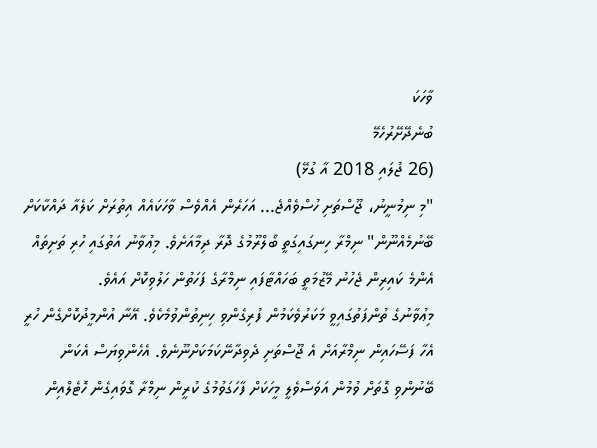ވާހަކަ
ބުނެދޭށޭރުހެމޭ
(26 ޖުލައި 2018 އާ ގުޅޭ)
"މި ނިމުނީނު، ޖޫސްތަށި ހުސްވެއްޖެ... އަހަރެން އެއްވެސް ވާހަކައެއް އިތުރަށް ކަލެއާ ދައްކާކަށް ބޭނުމެއްނޫން" ނިމްރާ ހިނގައިގަތީ ބޯލްރޫމުގެ ދޮރާ ދިމާއަށެވެ. މިޢުވާނު އަތުގައި ހުރި ތަށިތައް އެންމެ ކައިރިން ޖެހުނު މޭޒުމަތީ ބަހައްޓާފައި ނިމްރާގެ ފަހަތުން ހަލުވިކޮށް އައެވެ.
މިޢުވާނުގެ ތުންފަތުގައިވީ މަކަރުވެކަމުން ފުރިގެންވި ހިނިތުންވުމެކެވެ. އޭނާ އުންމީދުކޮށްގެން ހުރީ އެހާ ފަސޭހައިން ނިމްރާއަށް އެ ޖޫސްތަށި ދެވިދާނޭކަމަކަށްނޫނެވެ. އެހެންވިޔަސް އެކަން ބޭނުންވި ގޮތަށް ވުމުން އަވަސްވެލީ މީހަކަށް ފާހަގަވުމުގެ ކުރީން ނިމްރާ ގޮވައިގެން ހޮޓެލްއިން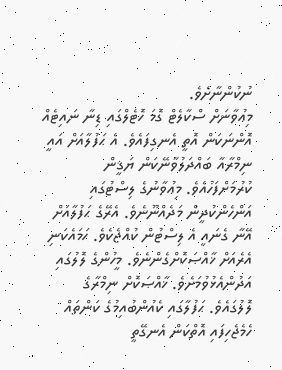ނުކުންނާށެވެ.
މިޢުވާނަށް ސްކާލެޓް ގޮމަ ހޮޓެލްގައި ޑިނާ ނައިޓެއް އޮންނަކަން އޮތީ އެނގިފައެވެ. އެ ޙަފުލާއަށް އައީ ނިމްރާއާ ބައްދަލުވާނޭކަން ޔަޤީން ކުރުމަށްފަހުއެވެ. މިޢުވާނުގެ ލިސްޓުގައި އަންހެންކުދީން މަދެއްނޫނެވެ. އެރޭގެ ޙަފުލާއަށް އޭނާ ގެނައީ އެ ލިސްޓުން ކުއްޖެކެވެ. ހަމައެކަނި އެރެއަށް ޚާއްޞަކޮށްގެންނެވެ. މީހުންގެ ލޮލުގައި އަދުންއެޅުވުމަށެވެ. ޚާއްޞަކޮށް ނިމްރާގެ ލޮލުގައެވެ. ޙަފުލާގައި ކެއުންބުއިމުގެ ކަންތައް ހެމެޖެހިފައި އޮތްކަން އެނގޭތީ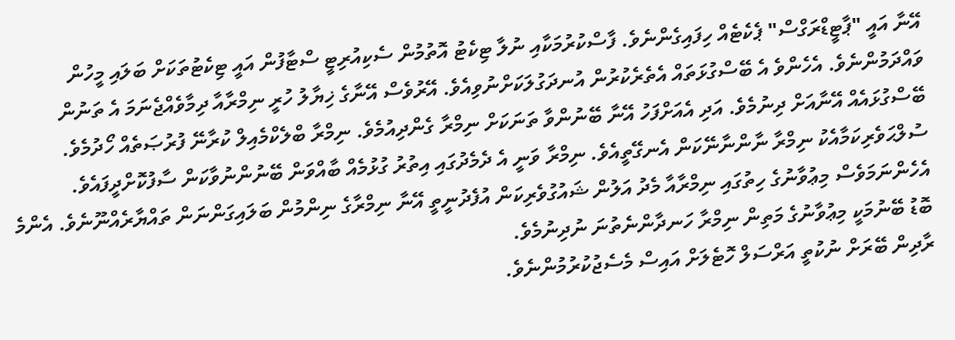އޭނާ އައީ "ޕާޓީޑްރަގްސް" ޕެކެޓެއް ހިފައިގެންނެވެ. ފާސްކުރުމަކާއި ނުލާ ޓިކެޓު އޮތުމުން ސެކިއުރިޓީ ސްޓާފުން އައީ ޓިކެޓުތަކަށް ބަލައި މީހުން ވައްދަމުންނެވެ. އެހެންވެ އެ ބޭސްގުޅަތައް އެތެރެކުރުން އުނދަގުލަކަށްނުވިއެވެ. އޭރުވެސް އޭނާގެ ޚިޔާލު ހުރީ ނިމްރާއާ ދިމާވެއްޖެނަމަ އެ ތަނުން ބޭސްގުޅައެއް އޭނާއަށް ދިނުމެވެ. އަދި އެއަށްފަހު އޭނާ ބޭނުންވާ ތަނަކަށް ނިމްރާ ގެންދިއުމެވެ. ނިމްރާ ބްލެކްމެއިލް ކުރާނޭ ފުރުޞަތެއް ހޯދުމެވެ. ސުލްޙަވެރިކަމާއެކު ނިމްރާ ނާންނާނޭކަން އެނގޭތީއެވެ. ނިމްރާ ވަނީ އެ ދެމެދުގައި އިތުރު ގުޅުމެއް ބާއްވަން ބޭނުންނުވާކަން ސާފުކޮށްދީފައެވެ. އެހެންނަމަވެސް މިޢުވާނުގެ ހިތުގައި ނިމްރާއާ މެދު އަލުން ޝައުގުވެރިކަން އުފެދުނީތީ އޭނާ ނިމްރާގެ ނިންމުން ބަލައިގަންނަން ތައްޔާރެއްނޫނެވެ. އެންމެ ބޮޑު ބޭނުމަކީ މިޢުވާނުގެ މަތިން ނިމްރާ ހަނދާންނެތުނަ ނުދިނުމެވެ.
ރާދިން ބޭރަށް ނުކުތީ އަރްސަލް ހޮޓެލަށް އައިސް މެސެޖުކުރުމުންނެވެ.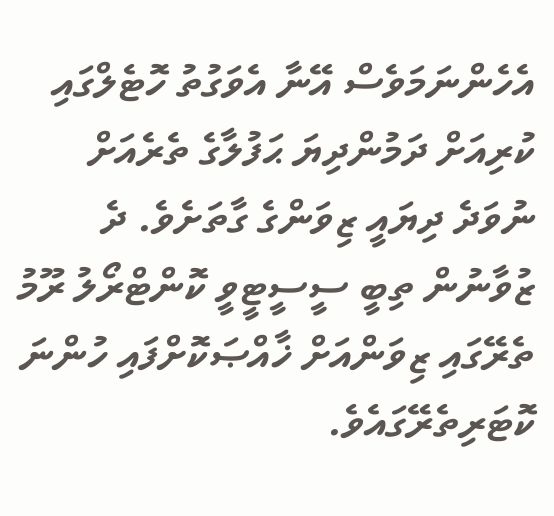އެހެންނަމަވެސް އޭނާ އެވަގުތު ހޮޓެލްގައި ކުރިއަށް ދަމުންދިޔަ ޙަފުލާގެ ތެރެއަށް ނުވަދެ ދިޔައީ ޒިވަންގެ ގާތަށެވެ. ދެ ޒުވާނުން ތިބީ ސީސީޓީވީ ކޮންޓްރޯލު ރޫމު ތެރޭގައި ޒިވަންއަށް ޚާއްޞަކޮށްފައި ހުންނަ ކޮޓަރިތެރޭގައެވެ.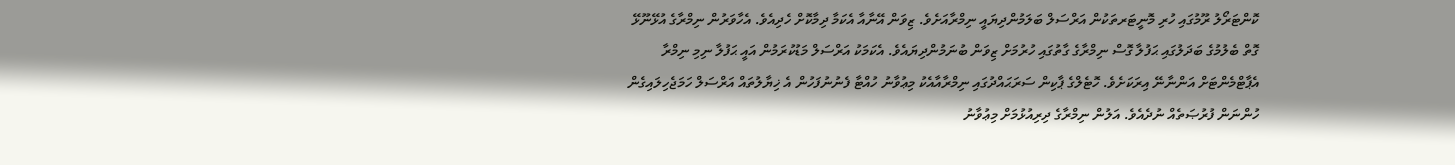ކޮންޓަރޯލު ރޫމުގައި ހުރި މޮނީޓަރތަކުން އަރްސަލް ބަލަމުންދިޔައީ ނިމްރާއަށެވެ. ޒިވަން އޭނާއާ އެކަމާ ދިމާކޮށް ހެދިއެވެ. އެހާވަރުން ނިމްރާގެ އުޅޭނޫޅޭ ގޮތް ބެލުމުގެ ބަދަލުގައި ޙަފުލާ ގޮސް ނިމްރާގެ ގާތުގައި ހުރުމަށް ޒިވަން ބުނަމުންދިޔައެވެ. އެކަމަކު އަރްސަލް މަޑުކުރަމުން އައީ ޙަފުލާ ނިމި ނިމްރާ އެޕާޓްމެންޓަށް އަންނާނޭ އިރަކަށެވެ. ހޮޓެލްގެ ޕާކިން ސަރަޙައްދުގައި ނިމްރާއާއެކު މިޢުވާނު ހުއްޓާ ފެނުނުފަހުން އެ ޚިޔާލުތައް އަރްސަލް ހަމަޖެހިލައިގެން ހުންނަން ފުރުޞަތެއް ނުދެއެވެ. އަލުން ނިމްރާގެ ދިރިއުޅުމަށް މިޢުވާނު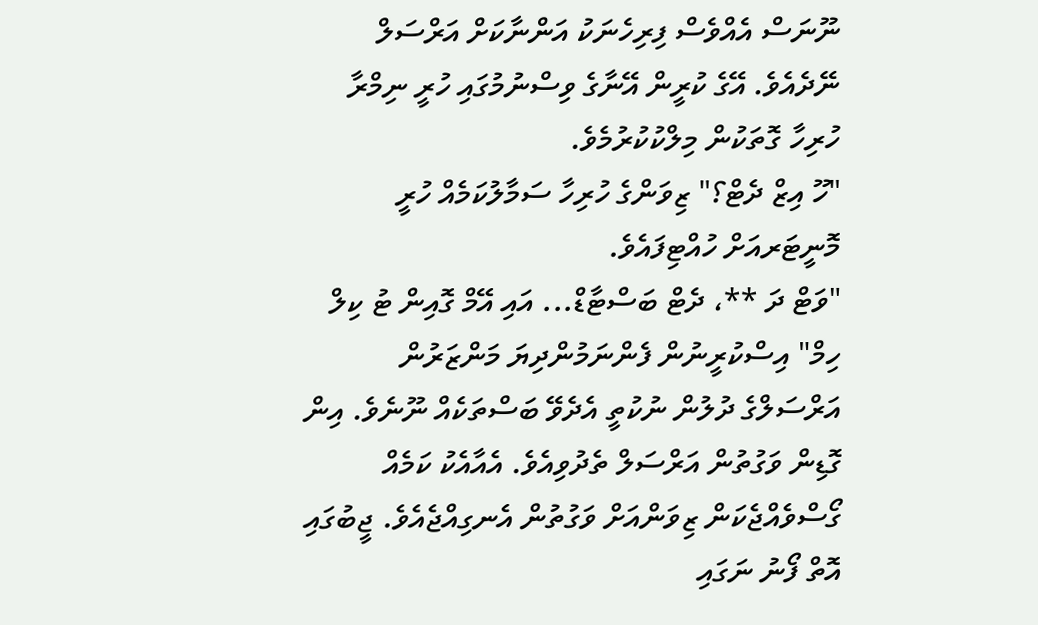ނޫނަސް އެއްވެސް ފިރިހެނަކު އަންނާކަށް އަރްސަލް ނޭދެއެވެ. އޭގެ ކުރީން އޭނާގެ ވިސްނުމުގައި ހުރީ ނިމްރާ ހުރިހާ ގޮތަކުން މިލްކުކުރުމެވެ.
"ހޫ އިޒް ދެޓް؟" ޒިވަންގެ ހުރިހާ ސަމާލުކަމެއް ހުރީ މޮނީޓަރއަށް ހުއްޓިފައެވެ.
"ވަޓް ދަ **، ދެޓް ބަސްޓާޑް... އައި އޭމް ގޮއިން ޓު ކިލް ހިމް" އިސްކުރީނުން ފެންނަމުންދިޔަ މަންޒަރުން އަރްސަލްގެ ދުލުން ނުކުތީ އެދެވޭ ބަސްތަކެއް ނޫނެވެ. އިން ގޮޑިން ވަގުތުން އަރްސަލް ތެދުވިއެވެ. އެއާއެކު ކަމެއް ގޯސްވެއްޖެކަން ޒިވަންއަށް ވަގުތުން އެނގިއްޖެއެވެ. ޖީބުގައި އޮތް ފޯނު ނަގައި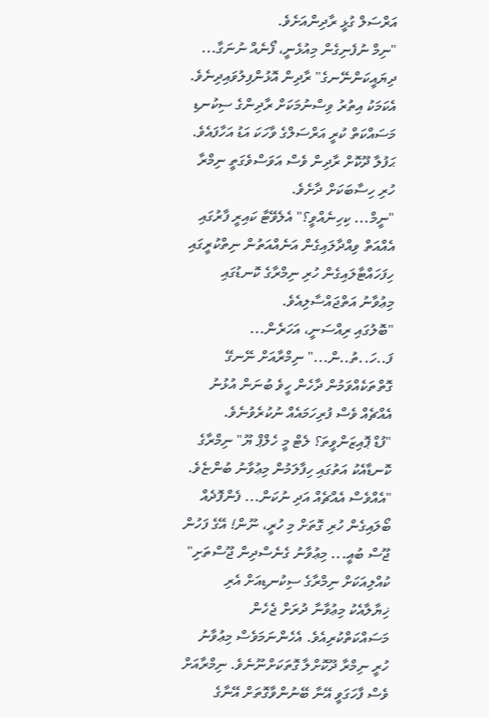އަރްސަލް ގުޅީ ރާދިންއަށެވެ.
"ނިމް ނުފެނިގެން މިއުޅެނީ، ފޯނެއް ނުނަގާ... ދިޔައީކަންނޭނގެ" ރާދިން އޮޅުންފިލުވައިދިނެވެ. އެކަމަކު އިތުރު ވިސްނުމަކަށް ރާދިންގެ ސިކުނޑި މަސައްކަތް ކުރީ އަރްސަލްގެ ވާހަކަ އަޑު އަހާފައެވެ. ޙަފުލާ ދޫކޮށް ރާދިން ވެސް އަވަސްވެގަތީ ނިމްރާ ހުރި ހިސާބަކަށް ދާށެވެ.
"ނީމް... ކިހިނެއްވީ؟" އެލެވޭޓާ ކައިރީ ފާރުގައި އެއްއަތް ވިއްދާލައިގެން އަނެއްއަތުން ނިތްކުރީގައި ހިފަހައްޓާލައިގެން ހުރި ނިމްރާގެ ކޮނޑުގައި މިޢުވާނު އަތްޖައްސާލިއެވެ.
"ބޮލުގައި ރިއްސަނީ، އަހަރެން... ފަ..ހަ..ތު..ން..." ނިމްރާއަށް ނޭނގޭ ގޮތްތަކެއްވަމުން ދާހެން ހީވެ ބުނަން އުޅުނު އެއްޗެއް ވެސް ފުރިހަމައެއް ނުކުރެވުނެވެ.
"ފުޑް ޕޮއިޒަންވީތަ؟ ލެޓް މީ ހެލްޕް ޔޫ" ނިމްރާގެ ކޮނޑާއެކު އަތުގައި ހިފާލަމުން މިޢުވާނު ބުންޏެވެ.
"އެއްވެސް އެއްޗެއް އަދި ނުކަން... ފެންފޮދެއް ބޯލައިގެން ހުރި ގޮތަށް މި ހުރީ، ނޫން! އޭގެ ފަހުން ޖޫސް ބުއީ... މިޢުވާނު ގެނެސްދިން ޖޫސްތަށި" ކުއްލިއަކަށް ނިމްރާގެ ސިކުނޑިއަށް އެރި ޚިޔާލާއެކު މިޢުވާނާ ދުރަށް ޖެހެން މަސައްކަތްކުރިއެވެ. އެހެންނަމަވެސް މިޢުވާނު ހުރީ ނިމްރާ ދޫކޮށްލާ ގޮތަކަށްނޫނެވެ. ނިމްރާއަށް ވެސް ފާހަގަވީ އޭނާ ބޭނުންވާގޮތަށް އޭނާގެ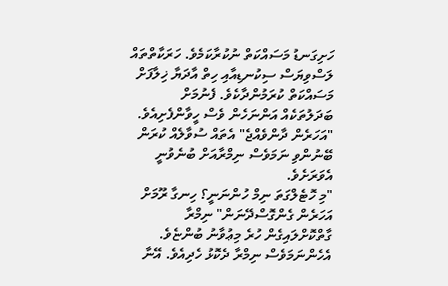ހަށިގަނޑު މަސައްކަތް ނުކުރާކަމެވެ. ހަރަކާތްތައް ލަސްވިޔަސް ސިކުނޑިއާއި ހިތް އާދަޔާ ޚިލާފަށް މަސައްކަތް ކުރަމުންދާކެވެ. ފެނުމަށް ބަދަލުތަކެއް އަންނަހެން ވެސް ހީވާންފެށިއެވެ.
"އަހަރެން ދާންވެއްޖެ" އެތައް ސުވާލެއް ކުރަން ބޭނުންވި ނަމަވެސް ނިމްރާއަށް ބުނެވުނީ އެވަރަށެވެ.
"މި ހޮޓެލްގަތަ ނިމް ހުންނަނީ؟ ހިނގާ ރޫމަށް އަހަރެން ގެންގޮސްދޭނަން" ނިމްރާ ގާތްކޮށްލައިގެން ހުރެ މިޢުވާނު ބުންޏެވެ. އެހެންނަމަވެސް ނިމްރާ ދެކޮޅު ހެދިއެވެ. އޭނާ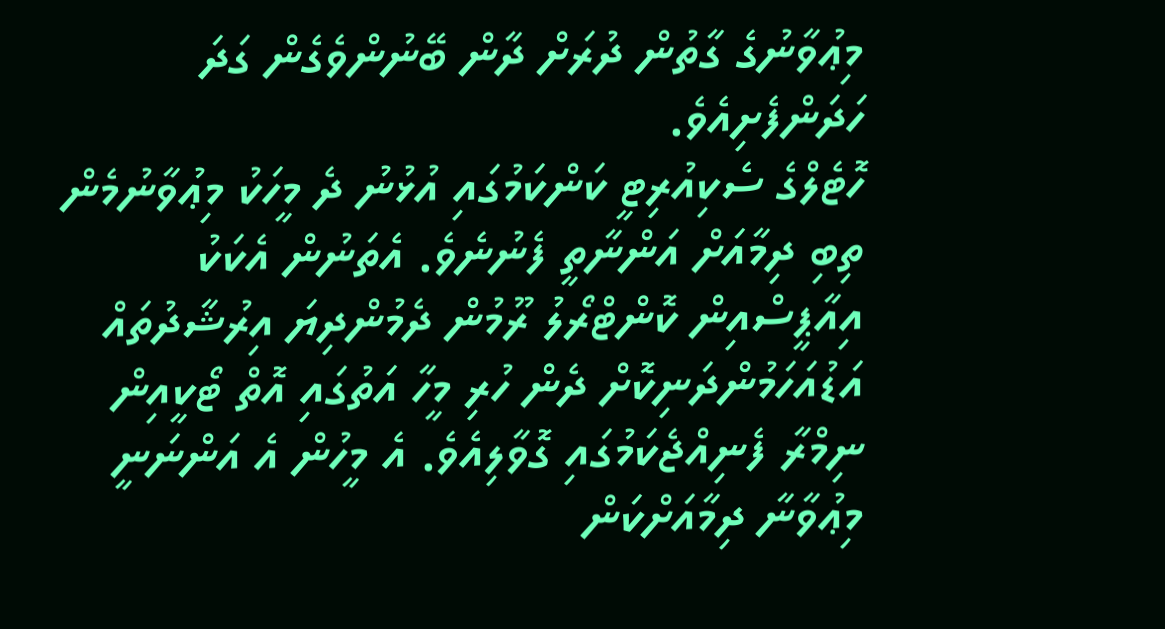މިޢުވާނުގެ ގާތުން ދުރަށް ދާން ބޭނުންވެގެން ގަދަ ހަދަންފެށިއެވެ.
ހޮޓެލްގެ ސެކިއުރިޓީ ކަންކަމުގައި އުޅުނު ދެ މީހަކު މިޢުވާނުމެން ތިބި ދިމާއަށް އަންނާތީ ފެނުނެވެ. އެތަނުން އެކަކު އިއާޕީސްއިން ކޮންޓްރޯލު ރޫމުން ދެމުންދިޔަ އިރުޝާދުތައް އަޑުއަހަމުންދަނިކޮށް ދެން ހުރި މީހާ އަތުގައި އޮތް ޓޯކީއިން ނިމްރާ ފެނިއްޖެކަމުގައި ގޮވާލިއެވެ. އެ މީހުން އެ އަންނަނީ މިޢުވާނާ ދިމާއަށްކަން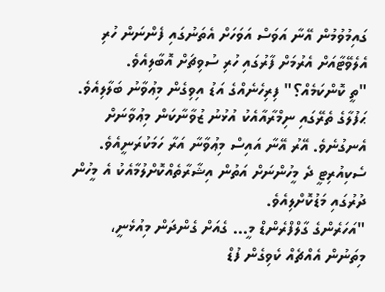ގައިމުވުމުން އޭނާ އަވަސް އަވަހަށް އެތަނުގައި ފެންނަން ހުރި އެލެވޭޓާއަށް އެރުމަށް ފާރުގައި ހުރި ސުވިޗަށް އޮބާލިއެވެ.
"ތީ ކޮންކަމެއް؟" ފިރިހެނެއްގެ އަޑު އިވިގެން މިޢުވާނު ބަލާލިއެވެ. ޙަފުލާގެ ތެރޭގައި ނިމްރާއާއެކު އުޅުނު ޒުވާނާކަން މިޢުވާނަށް އެނގުނެވެ. އޭރު އޭނާ އައިސް މިޢުވާނާ އަރާ ހަމަކުރަނީއެވެ. ސެކިއުރިޓީ ދެ މީހުންނަށް އަތުން އިޝާރާތެއްކޮށްލުމާއެކު އެ މީހުން ދުރުގައި މަޑުކޮށްލިއެވެ.
"އަހަރެންގެ ގާލްފްރެންޑް މީ... ގެއަށް ގެންދަން މިއުޅެނީ، މިތަނުން އެއްޗެއް ކެވިގެން ފުޑް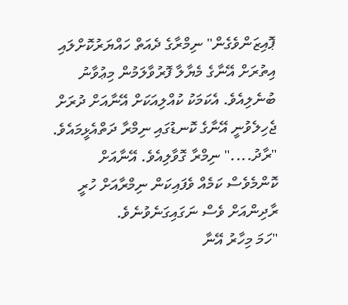ޕޮއިޒަންވެގެން" ނިމްރާގެ ދެއަތް ހައްޔަރުކޮށްލައި އިތުރަށް އޭނާގެ މެޔާލާ ފޮރުވާލަމުން މިޢުވާނު ބުނެލިއެވެ. އެކަމަކު ކުއްލިއަކަށް އޭނާއަށް ދުރަށް ޖެހިލެވުނީ އޭނާގެ ކޮނޑުގައި ނިމްރާ ދަތްއެޅީމައެވެ.
"ރާދު...." ނިމްރާ ގޮވާލިއެވެ. އޭނާއަށް ކޮންމެވެސް ކަމެއް ވެފައިކަން ނިމްރާއަށް ހުރީ ރާދިންއަށް ވެސް ނަގައިގަނެވުނެވެ.
"ހަމަ މިހާރު އޭނާ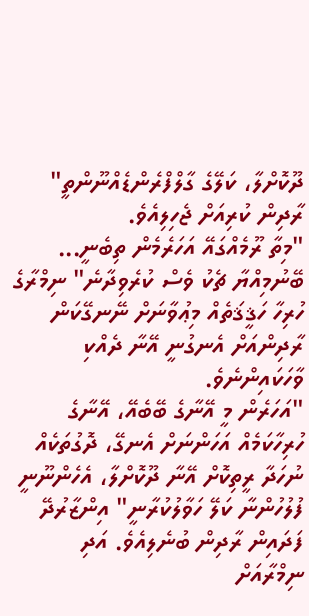ދޫކޮށްލާ، ކަލޭގެ ގާލްފްރެންޑެއްނޫންތީ" ރާދިން ކުރިއަށް ޖެހިލިއެވެ.
"މިތާ ރޫމެއްގައޭ އަހަރެމެން ތިބެނީ... ބޭނުމިއްޔާ ޗެކު ވެސް ކުރެވިދާނެ" ނިމްރާގެ ހުރިހާ ހަޤީޤަތެއް މިޢުވާނަށް ނޭނގޭކަން ރާދިންއަށް އެނގުނީ އޭނާ ދެއްކި ވާހަކައިންނެވެ.
"އަހަރެން މީ އޭނާގެ ބޭބެއޭ، އޭނާގެ ހުރިހާކަމެއް އަހަންނަށް އެނގޭ، ދޮގުތަކެއް ނުހަދާ ރީތިކޮށް އޭނާ ދޫކޮށްލާ، އެހެންނޫނީ ފުލުހުންނާ ކަލޭ ހަވާލުކުރާނީ" އިންޒާރުދޭ ފަދައިން ރާދިން ބުނެލިއެވެ. އަދި ނިމްރާއަށް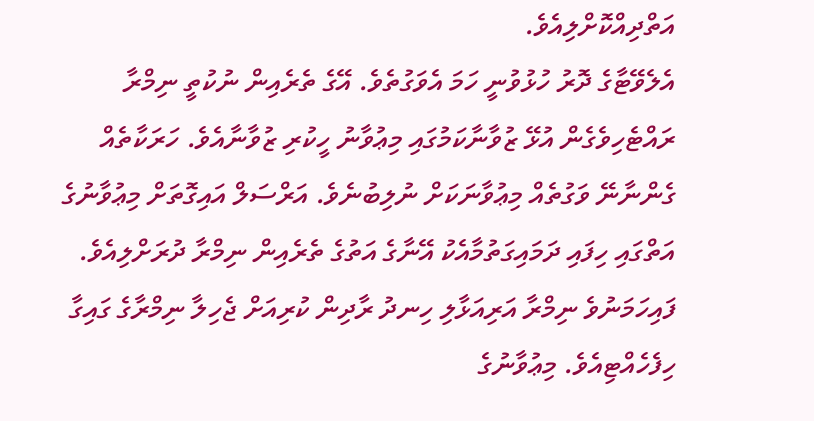އަތްދިއްކޮށްލިއެވެ.
އެލެވޭޓާގެ ދޮރު ހުޅުވުނީ ހަމަ އެވަގުތެވެ. އޭގެ ތެރެއިން ނުކުތީ ނިމްރާ ރައްޓެހިވެގެން އުޅޭ ޒުވާނާކަމުގައި މިޢުވާނު ހީކުރި ޒުވާނާއެވެ. ހަރަކާތެއް ގެންނާނޭ ވަގުތެއް މިޢުވާނަކަށް ނުލިބުނެވެ. އަރްސަލް އައިގޮތަށް މިޢުވާނުގެ އަތްގައި ހިފައި ދަމައިގަތުމާއެކު އޭނާގެ އަތުގެ ތެރެއިން ނިމްރާ ދުރަށްލިއެވެ. ފައިހަމަނުވެ ނިމްރާ އަރިއަޅާލި ހިނދު ރާދިން ކުރިއަށް ޖެހިލާ ނިމްރާގެ ގައިގާ ހިފެހެއްޓިއެވެ. މިޢުވާނުގެ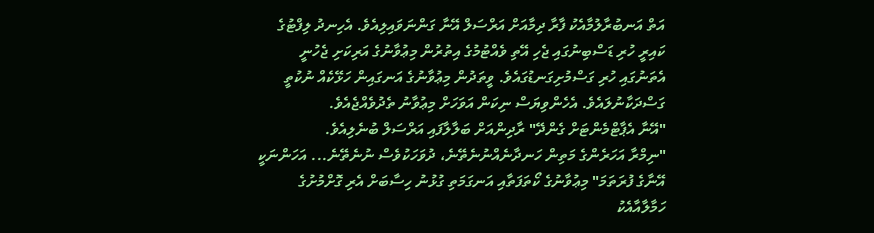އަތް އަނބުރާލުމާއެކު ފާރާ ދިމާއަށް އަރްސަލް އޭނާ ގަންނަވައިލިއެވެ. އެހިނދު ލިފްޓުގެ ކައިރީ ހުރި ޑަސްބިނުގައި ޖެހި އޭތި ވެއްޓުމުގެ އިތުރުން މިޢުވާނުގެ އަރިކަށި ޖެހުނީ އެތަނުގައި ހުރި ގަސްމުށިގަނޑުގައެވެ. ވީތަދުން މިޢުވާނުގެ އަނގައިން ހަޅޭކެއް ނުކުތީ ގަސްދަކާނުލައެވެ. އެހެންވިޔަސް ނިކަން އަވަހަށް މިޢުވާނު ތެދުވެއްޖެއެވެ.
"އޭނާ އެޕާޓްމެންޓަށް ގެންދޭ" ރާދިންއަށް ބަލާލާފައި އަރްސަލް ބުނެލިއެވެ.
"ނިމްރާ އަހަރެންގެ މަތިން ހަނދާނެއްނުނެތޭނެ، ދުވަހަކުވެސް ނުނެތޭނެ... އަހަންނަކީ އޭނާގެ ފުރަތަމަ" މިޢުވާނުގެ ކޯތަފަތާއި އަނގަމަތި ގުޅުނު ހިސާބަށް އެރި ގޮށްމުށުގެ ހަމާލާއާއެކު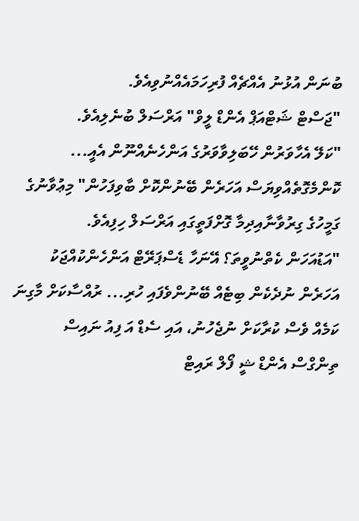ބުނަން އުޅުނު އެއްޗެއް ފުރިހަމައެއްނުވިއެވެ.
"ޖަސްޓް ޝަޓްއަޕް އެންޑް ލީވް" އަރްސަލް ބުނެލިއެވެ.
"ކަލޭ އެހާވަރުން ހޭބަލިވާވަރުގެ އަންހެނެއްނޫން އެއީ... ކޮންމެގޮތެއްވިޔަސް އަހަރެން ބޭނުންކޮށް ބާވިފަހުން" މިޢުވާނުގެ ގަމީހުގެ ގިރުވާނާއިދިމާ ގޮށްފަތީގައި އަރްސަލް ހިފިއެވެ.
"އަޑުއަހަން ކެތްނުވީތަ؟ އޭނަހާ ޑެސްޕަރޭޓް އަންހެންކުއްޖަކު އަހަރެން ނުދެކެން ބިޓެއް ބޭނުންވެފައި ހުރި... ރުއްސާކަށް މާގިނަ ކަމެއް ވެސް ކުރާކަށް ނުޖެހުނު، އައި ސެޑް އަ ފިއު ނައިސް ތިންގްސް އެންޑް ޝީ ފޯލް ރައިޓް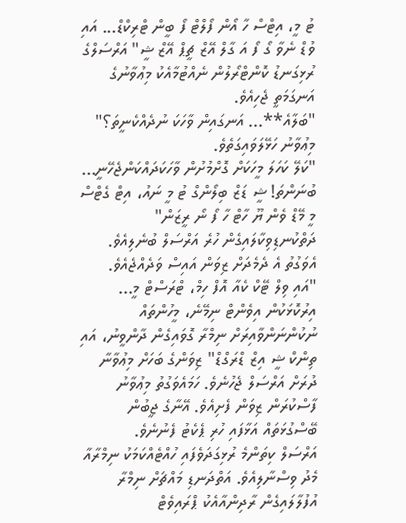ޓު މީ، އިޓްސް ހާ އޯން ފޯލްޓް ފޯ ބީން ޓްރިކްޑް... އައި ވުޑް ނެވާ ގޯ ފޯ އަ ގާލް އޭޒް ޗީޕް އޭޒް ޝީ" އަރްސަލްގެ ރުޅިގަނޑު ކޮންޓްރޯލުން ނެއްޓުމާއެކު މިޢުވާނުގެ އަނގަމަތީ ޖެހިއެވެ.
"ބަލާއެ**... އަނގައިން ވާހަކަ ނުދެއްކެނީތަ؟" މިޢުވާނު ހަޅޭލަވައިގަތެވެ.
"ކަލޭ ކަހަލަ މީހަކަށް ގޮށްމުށުން ވާހަކަދައްކަންޖެހޭނީ... ބުނަންތަ! ޝީ ޑަޒް ބިލޯންގް ޓު މީ ނައު، އިޓް ގެޓްސް މީ މޭޑް ވެން ޔޫ ހާޓް ހާ ފޯ ނޯ ރީޒަން" ދަތްކުނޑިވިކާލައިގެން ހުރެ އަރްސަލް ބުނެލިއެވެ. އެވަގުތު އެ ދެމެދަށް ޒިވަން އައިސް ވަދެއްޖެއެވެ.
"އައި ވިލް ޓޭކް ކެއާ އޮފް ހިމް، ޓްރަސްޓް މީ... އިރުކޮޅަކުން އިވެންޓް ނިމޭނެ، މީހުންތައް ނުކުންނަންވާއިރަށް ނިމްރާ ގޮވައިގެން ދާންވީނު، އައި ތިންކް ޝީ އިޒް ޑްރަގްޑް" ޒިވަންގެ ބަހަށް މިޢުވާނާ ދުރަށް އަރްސަލް ޖެހުނެވެ. ހަމައެވަގުތު މިޢުވާނު ފާސްކުރަން ޒިވަން ފެށިއެވެ. އޭނާގެ ޖީބުން ބޭސްގުޅަތައް އަޅާފައި ހުރި ޕެކެޓު ފެނުނެވެ.
އަރްސަލް ކިތަންމެ ރުޅިގަދަވެފައި ހުއްޓެއްކަމަކު ނިމްރާއާ މެދު ވިސްނާލިއެވެ. އަތްދަނޑި މައްޗަށް ނިމްރާ އުފުލާލައިގެން ރާދިންއާއެކު ޕްރައިވެޓް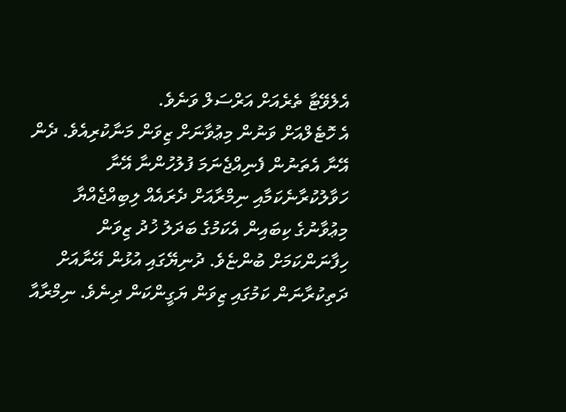އެލެވޭޓާ ތެރެއަށް އަރްސަލް ވަނެވެ.
އެ ހޮޓެލްއަށް ވަނުން މިޢުވާނަށް ޒިވަން މަނާކުރިއެވެ. ދެން އޭނާ އެތަނުން ފެނިއްޖެނަމަ ފުލުހުންނާ އޭނާ ހަވާލުކުރާނެކަމާއި ނިމްރާއަށް ދެރައެއް ލިބިއްޖެއްޔާ މިޢުވާނުގެ ކިބައިން އެކަމުގެ ބަދަލު ޚުދު ޒިވަން ހިފާނަންކަމަށް ބުންޏެވެ. ދުނިޔޭގައި އުޅުން އޭނާއަށް ދަތިކުރާނަން ކަމުގައި ޒިވަން ޔަގީންކަން ދިނެވެ. ނިމްރާއާ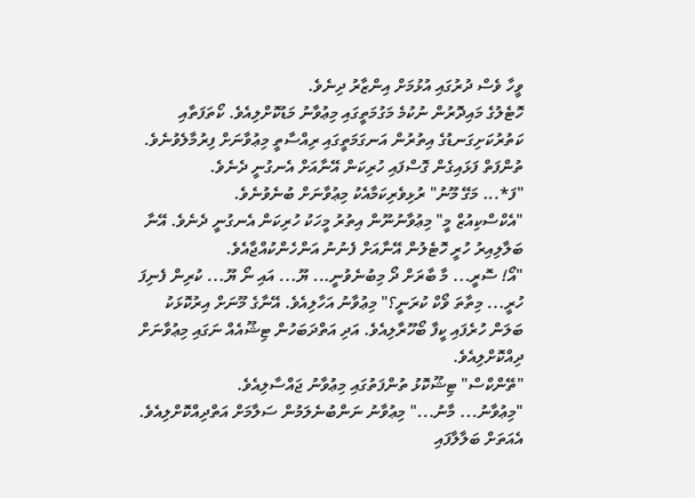ވީހާ ވެސް ދުރުގައި އުޅުމަށް އިންޒާރު ދިނެވެ.
ހޮޓެލުގެ މައިދޮރުން ނުކުމެ މަގުމަތީގައި މިޢުވާނު މަޑުކޮށްލިއެވެ. ކޯތަފަތާއި ކަތުރުކަށިގަނޑުގެ އިތުރުން އަނގަމަތީގައި ރިއްސާތީ މިޢުވާނަށް ފިރުމާލެވުނެވެ. ތުންފަތް ފަޅައިގެން ގޮސްފައި ހުރިކަން އޭނާއަށް އެނގުނީ ދެނެވެ.
"ފަ*... މަގޭ މޫނު" ރުޅިވެރިކަމާއެކު މިޢުވާނަށް ބުނެވުނެވެ.
"އެކްސްކިއުޒް މީ" މިޢުވާނުނޫން އިތުރު މީހަކު ހުރިކަން އެނގުނީ ދެނެވެ. އޭނާ ބަލާލިއިރު ހުރީ ހޮޓެލުން އޭނާއަށް ފެނުނު އަންހެންކުއްޖާއެވެ.
"އޯ! ސޮރީ... މާ ބާރަށް ދޯ މިބުނެވުނީ... ޔޫ... އައި ނޯ ޔޫ... ކުރިން ފެނިފަ ހުރީ... މިތާތަ ވޯކް ކުރަނީ؟" މިޢުވާނު އަހާލިއެވެ. އޭނާގެ މޫނަށް އިރުކޮޅަކު ބަލަން ހުރެފައި ކީފާ ބޯހޫރާލިއެވެ. އަދި އަތްދަބަހުން ޓިޝޫއެއް ނަގައި މިޢުވާނަށް ދިއްކޮށްލިއެވެ.
"ތޭންކްސް" ޓިޝޫކޮޅު ތުންފަތުގައި މިޢުވާނު ޖައްސާލިއެވެ.
"މިޢުވާނު... މާނު..." މިޢުވާނު ނަންބުނެލަމުން ސަލާމަށް އަތްދިއްކޮށްލިއެވެ. އެއަތަށް ބަލާލާފައި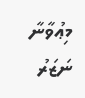މިޢުވާނާ ނަޒަރު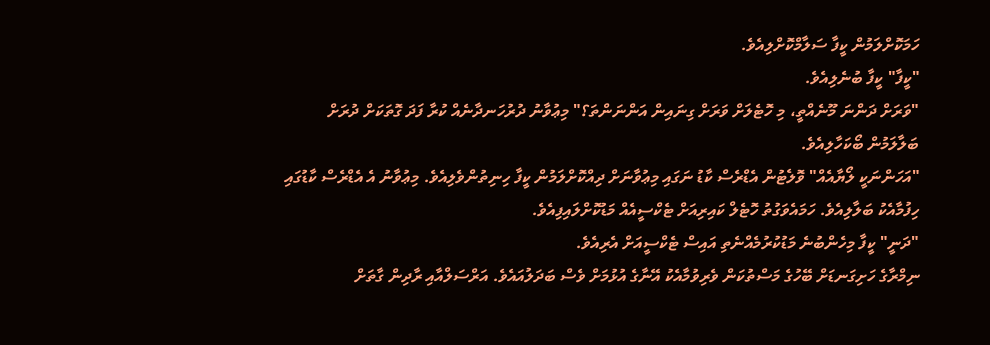ހަމަކޮށްލަމުން ކީފާ ސަލާމްކޮށްލިއެވެ.
"ކީފާ" ކީފާ ބުނެލިއެވެ.
"ވަރަށް ދަންނަ މޫނެއްތީ، މި ހޮޓެލަށް ވަރަށް ގިނައިން އަންނަންތަ؟" މިޢުވާނު ދުރުހަނދާނެއް ކުރާ ފަދަ ގޮތަކަށް ދުރަށް ބަލާލަމުން ބޯކަހާލިއެވެ.
"އަހަންނަކީ ލޯޔާއެއް" ވޮލެޓުން އެޑްރެސް ކާޑު ނަގައި މިޢުވާނަށް ދިއްކޮށްލަމުން ކީފާ ހިނިތުންވެލިއެވެ. މިޢުވާނު އެ އެޑްރެސް ކާޑުގައި ހިފުމާއެކު ބަލާލިއެވެ. ހަމައެވަގުތު ހޮޓެލް ކައިރިއަށް ޓެކްސީއެއް މަޑުކޮށްލައިފިއެވެ.
"ދަނީ" ކީފާ މިހެންބުނެ މަޑުކުރުމެއްނެތި އައިސް ޓެކްސީއަށް އެރިއެވެ.
ނިމްރާގެ ހަށިގަނޑަށް ބޭހުގެ މަސްތުކަން ވެރިވުމާއެކު އޭނާގެ އުޅުމަށް ވެސް ބަދަލުއައެވެ. އަރްސަލްއާއި ރާދިން ގާތަށް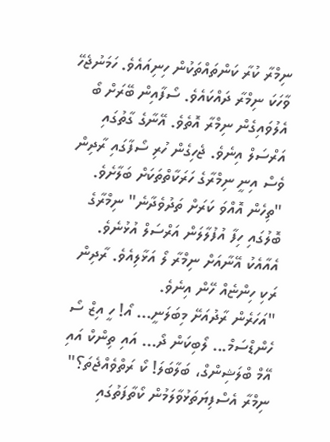ނިމްރާ ކުރާ ކަންތައްތަކުން ހިނިއައެވެ. ހަމަނުޖެހޭ ވާހަކަ ނިމްރާ ދައްކައެވެ. ސޯފާއިން ބޭރަށް ބޯ އެލުވައިގެން ނިމްރާ އޮތެވެ. އޭނާގެ ގާތުގައި އަރްސަލް އިނެވެ. ޖެހިގެން ހުރި ސޯފާގައި ރާދިން ވެސް އިނީ ނިމްރާގެ ހަރަކާތްތަކަށް ބަލާށެވެ.
"ތިހެން އޮއްވަ ކަރަށް ތަދުވެދާނެ" ނިމްރާގެ ބޮލުގައި ހިފާ އުފުލާލަން އަރްސަލް އުޅުނެވެ. އެއާއެކު އޭނާއަށް ނިމްރާ ލޯ އަޅާލިއެވެ. ރާދިން ރަކި ހިންޏެއް ހޭން އިނެވެ.
"އަހަރެން ރާދުއަށޭ މިބަލަނީ... އޯ! ހީ އިޒް ސޯ ހެންޑްސަމް... ލޯބިކަން ދޯ... އައި ތިންކް އައި އޭމް ބްލަޝިންގް، ބަލާބަލަ! ކޯ ރަތްވެއްޖެތަ؟" ނިމްރާ އެސްފިޔަތަޅުވާލަމުން ކޯތާފަތުގައި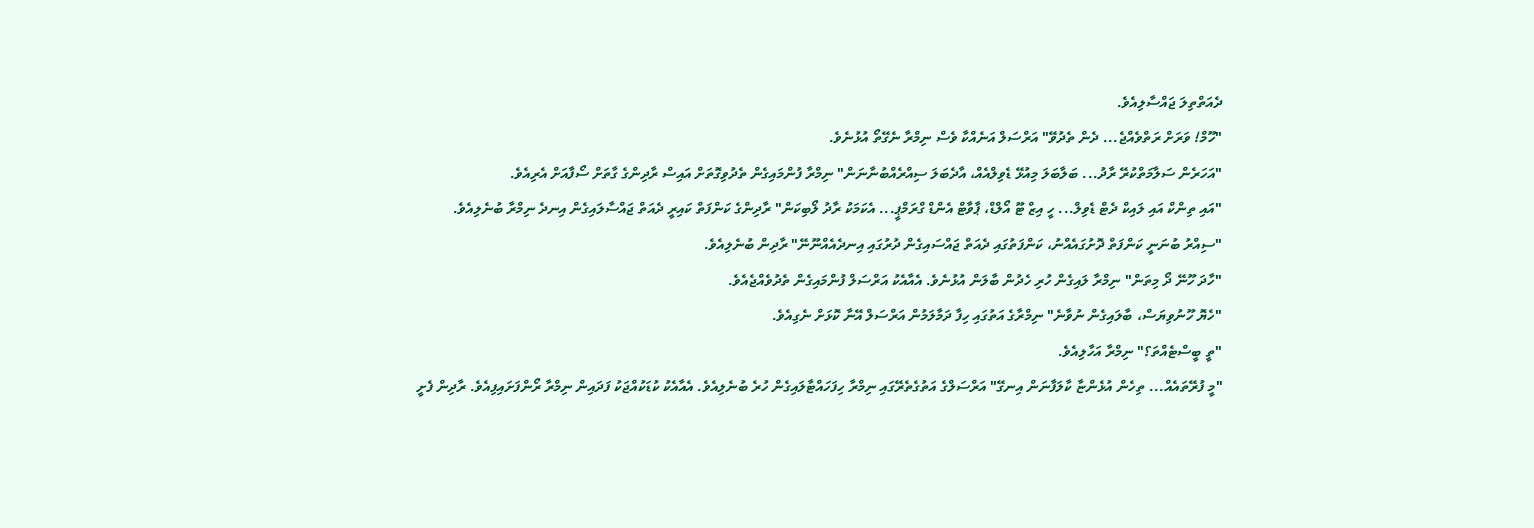ދެއަތްތިލަ ޖައްސާލިއެވެ.
"ހޫމް! ވަރަށް ރަތްވެއްޖެ... ދެން ތެދުވޭ" އަރްސަލް އަނެއްކާ ވެސް ނިމްރާ ނެގޭތޯ އުޅުނެވެ.
"އަހަރެން ސަލާމަތްކުރޭ ރާދު... ބަލާބަލަ މިއުޅޭ ޑެވިލްއެއް، އާދެބަލަ ސިއްރެއްބުނާނަން" ނިމްރާ ފުންމައިގެން ތެދުވިގޮތަށް އައިސް ރާދިންގެ ގާތަށް ސޯފާއަށް އެރިއެވެ.
"އައި ތިންކް އައި ލައިކް ދެޓް ޑެވިލް... ހީ އިޒް ޓޫ އޯލްޑް، ޕާވާޓް އެންޑް ގްރަމްޕީ... އެކަމަކު ރާދު ލޯބިކަން" ރާދިންގެ ކަންފަތް ކައިރީ ދެއަތް ޖައްސާލައިގެން އިނދެ ނިމްރާ ބުނެލިއެވެ.
"ސިއްރު ބުނަނީ ކަންފަތް ދޮށުގައެއްނު، ކަންފަތުގައި ދެއަތް ޖައްސައިގެން ދުރުގައި އިނދެއެއްނޫނޭ" ރާދިން ބުނެލިއެވެ.
"ހާދަ ހޫނޭ ދޯ މިތަން" ނިމްރާ ލައިގެން ހުރި ހެދުން ބާލަން އުޅުނެވެ. އެއާއެކު އަރްސަލް ފުންމައިގެން ތެދުވެއްޖެއެވެ.
"ހެޔޮ ހޫނުވިޔަސް، ބާލައިގެން ނުވާނެ" ނިމްރާގެ އަތުގައި ހިފާ ދަމާލަމުން އަރްސަލް އޭނާ ކޮޅަށް ނެގިއެވެ.
"ތީ ބީސްޓެއްތަ؟" ނިމްރާ އަހާލިއެވެ.
"މީ ފުރޭތައެއް... ތިހެން އުޅެންޏާ ކާލަފާނަން އިނގޭ" އަރްސަލްގެ އަތުގެތެރޭގައި ނިމްރާ ހިފަހައްޓާލައިގެން ހުރެ ބުނެލިއެވެ. އެއާއެކު ކުޑަކުއްޖަކު ފަދައިން ނިމްރާ ރޯންފަށައިފިއެވެ. ރާދިން ފެށީ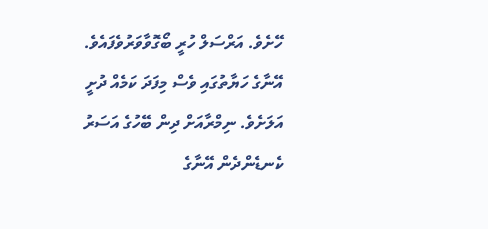ހޭށެވެ. އަރްސަލް ހުރީ ބޯގޮވާވަރުވެފައެވެ. އޭނާގެ ހަޔާތުގައި ވެސް މިފަދަ ކަމެއް ދުށީ އަލަށެވެ. ނިމްރާއަށް ދިން ބޭހުގެ އަސަރު ކެނޑެންދެން އޭނާގެ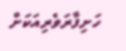ހަށިފާރަވެރިއަކަށް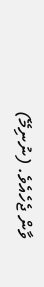ވާން ޖެހެއެވެ. (ނުނިމޭ)